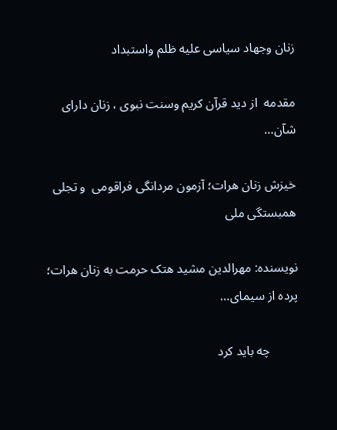زنان وجهاد سیاسی علیه ظلم واستبداد

مقدمه  از دید قرآن کریم وسنت نبوی ، زنان دارای شآن…

خیزش زنان هرات؛ آزمون مردانگی فراقومی  و تجلی همبستگی ملی

نویسنده: مهرالدین مشید هتک حرمت به زنان هرات؛ پرده از سیمای…

         چه باید کرد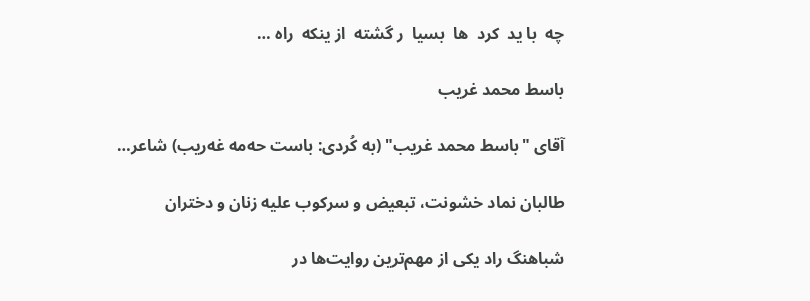چه  با ید  کرد  ها  بسیا  ر گشته  از ینکه  راه …

باسط محمد غریب

آقای "باسط محمد غریب" (به کُردی: باست حەمە غەریب) شاعر…

طالبان نماد خشونت، تبعیض و سرکوب علیه زنان و دختران

شباهنگ راد یکی از مهم‌ترین روایت‌ها در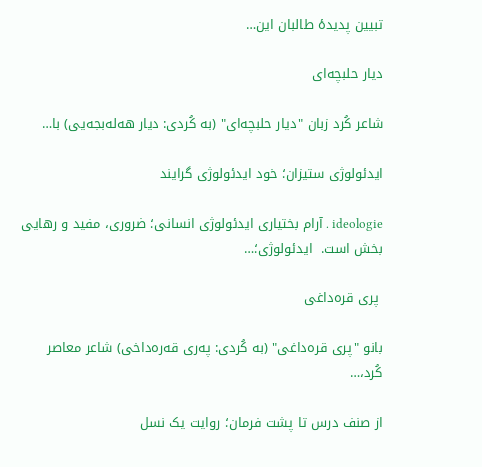تبیین پدیدهٔ طالبان این…

دیار حلبچه‌ای

شاعر کُرد زبان "دیار حلبچه‌ای" (به کُردی: دیار هه‌له‌بجه‌یی) با…

ایدئولوژی ستیزان؛ خود ایدئولوژی گرایند

ideologie . آرام بختیاری ایدئولوژی انسانی؛ ضروری، مفید و رهایی بخش است.  ایدئولوژی؛…

 پری قره‌داغی

بانو "پری قره‌داغی" (به کُردی: پەری قەرەداخی) شاعر معاصر کُرد،…

از صنف درس تا پشت فرمان؛ روایت یک نسل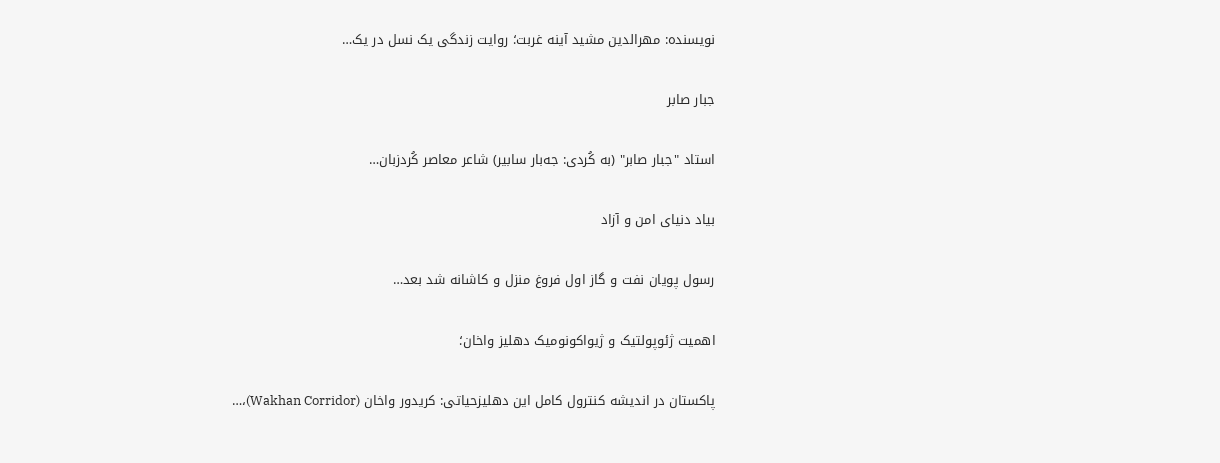نویسنده: مهرالدین مشید آینه غربت؛ روایت زندگی یک نسل در یک…

جبار صابر

استاد "جبار صابر" (به کُردی: جەبار سابیر) شاعر معاصر کُردزبان…

بیاد دنیای امن و آزاد

رسول پویان نفت و گاز اول فروغ منزل و کاشانه شد بعد…

اهمیت ژئوپولتیک و ژیواکونومیک دهلیز واخان؛

پاکستان در اندیشه کنترول کامل این دهلیزحیاتی: کریدور واخان (Wakhan Corridor)،…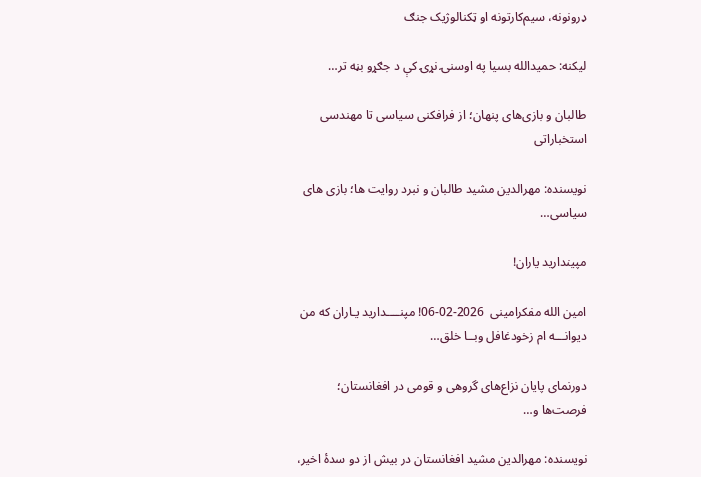ډرونونه، سیم‌کارتونه او ټکنالوژیک جنګ

ليکنه: حميدالله بسيا په اوسنۍ نړۍ کې د جګړو بڼه تر…

طالبان و بازی‌های پنهان؛ از فرافکنی سیاسی تا مهندسی استخباراتی

نویسنده: مهرالدین مشید طالبان و نبرد روایت ها؛ بازی های سیاسی…

مپیندارید یاران!

امین الله مفکرامینی  2026-02-06! مپنــــدارید یـاران که من دیوانـــه ام زخودغافل وبــا خلق…

دورنمای پایان نزاع‌های گروهی و قومی در افغانستان؛ فرصت‌ها و…

نویسنده: مهرالدین مشید افغانستان در بیش از دو سدهٔ اخیر،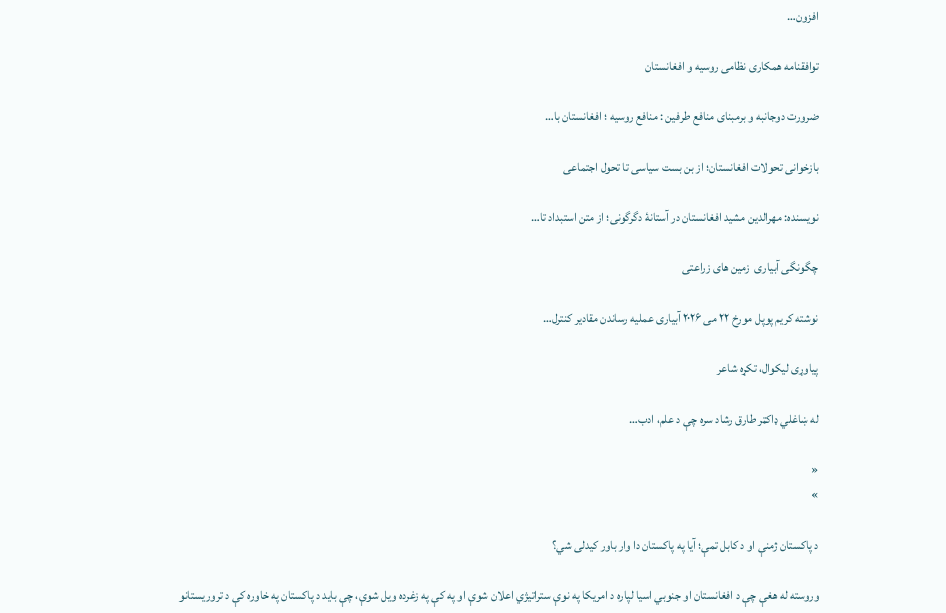افزون…

توافقنامه همکاری نظامی روسیه و افغانستان

ضرورت دوجانبه و برمبنای منافع طرفین : منافع روسیه ؛ افغانستان با…

بازخوانی تحولات افغانستان؛ از بن بست سیاسی تا تحول اجتماعی

نویسنده: مهرالدین مشید افغانستان در آستانهٔ دگرگونی؛ از متن استبداد تا…

چگونگی آبیاری  زمین های زراعتی

نوشته کریم پوپل مورخ ۲۲ می ۲۰۲۶ آبیاری عملیه رساندن مقادیر کنترل…

پیاوړی لیکوال، تکړه شاعر

له ښاغلي ډاکټر طارق رشاد سره چې د علم، ادب…

«
»

د پاکستان ژمنې او د کابل تمې؛ آيا په پاکستان دا وار باور کيدلی شي؟

وروسته له هغې چې د افغانستان او جنوبي اسیا لپاره د امریکا په نوې ستراتیژي اعلان شوې او په کې په زغرده ویل شوې، چې باید د پاکستان په خاوره کې د تروریستانو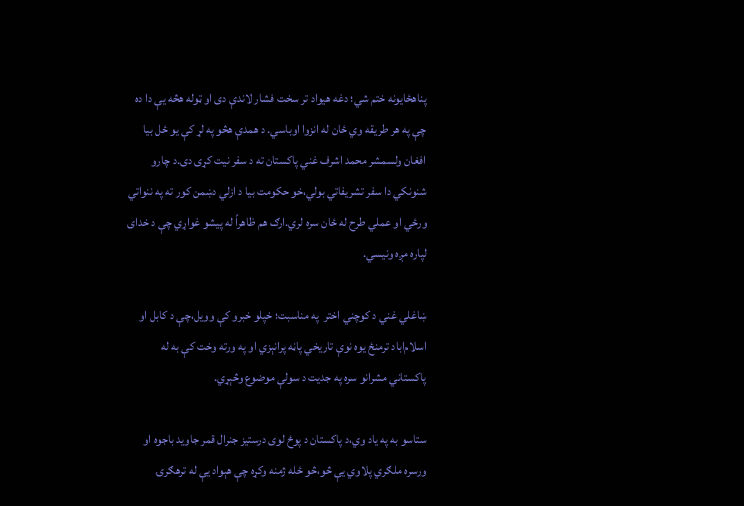پناهځایونه ختم شي؛ دغه هيواد تر سخت فشار لاندې دی او ټوله هڅه يې دا ده چې په هر طريقه وي ځان له انزوا اوباسي. د همدې هڅو په لړ کې یو ځل بیا افغان ولسمشر محمد اشرف غني پاکستان ته د سفر نیت کړی دی.د چارو شنونکي دا سفر تشریفاتي بولي،خو حکومت بیا د ازلي دښمن کور ته په ننواتي ورځي او عملي طرح له ځان سره لري.ارګ هم ظاهراً له پیشو غواړي چې د خدای لپاره مږه ونیسي.

ښاغلي غني د کوچني اختر  په مناسبت؛ خپلو خبرو کې وویل،چې د کابل او اسلام‌اباد ترمنځ یوه نوې تاریخي پاڼه پرانېزي او په ورته وخت کې به له پاکستاني مشرانو سره په جدیت د سولې موضوع وڅېړي.

ستاسو به په یاد وي،د پاکستان د پوځ لوی درستیز جنرال قمر جاوید باجوه او ورسره ملګري پلاوي یې څو،څو ځله ژمنه وکړه چې هېواد یې له ترهګرۍ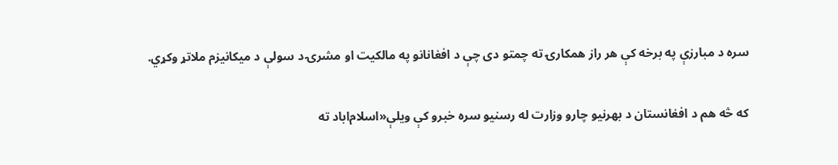سره د مبارزې په برخه کې هر راز همکارۍ ته چمتو دی چې د افغانانو په مالکیت او مشرۍ د سولې د میکانیزم ملاتړ وکړي.

که څه هم د افغانستان د بهرنیو چارو وزارت له رسنیو سره خبرو کې ویلې«اسلام‌اباد ته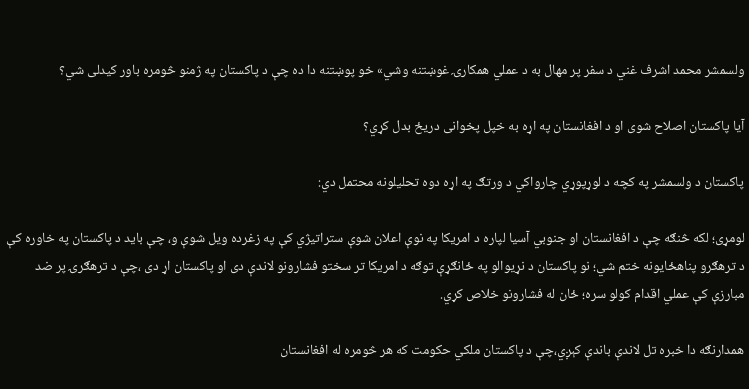ولسمشر محمد اشرف غني د سفر پر مهال به د عملي همکارۍ غوښتنه وشي» خو پوښتنه دا ده چې د پاکستان په ژمنو څومره باور کيدلی شي؟

آيا پاکستان اصلاح شوی او د افغانستان په اړه به خپل پخوانی دريځ بدل کړي؟

پاکستان د ولسمشر په کچه د لوړپوړي چارواکي د ورتګ په اړه دوه تحليلونه محتمل دي:

لومړی؛ لکه څنګه چې د افغانستان او جنوبي آسیا لپاره د امریکا په نوې اعلان شوې ستراتیژي کې په زغرده ویل شوې و، چې باید د پاکستان په خاوره کې د ترهګرو پناهځایونه ختم شي؛ نو پاکستان د نړيوالو په ځانګړې توګه د امريکا تر سختو فشارونو لاندې دی او پاکستان اړ دی ،چې د ترهګرۍ پر ضد مبارزې کې عملي اقدام کولو سره؛ ځان له فشارونو خلاص کړي.

همدارنګه دا خبره تل لاندې باندې کېږي،چې د پاکستان ملکي حکومت که هر څومره له افغانستان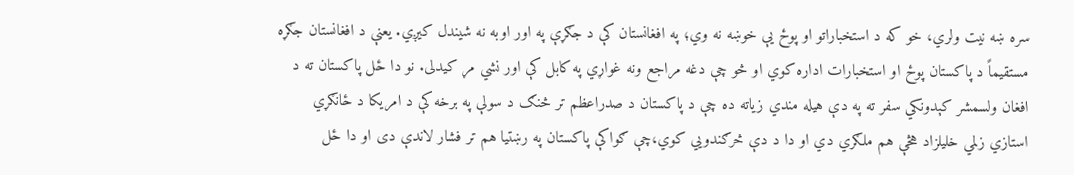سره ښه نيت ولري، خو که د استخباراتو او پوځ يې خوښه نه وي؛ په افغانستان کې د جګړې په اور اوبه نه شيندل کيږي. یعنې د افغانستان جګړه مستقيماً د پاکستان پوځ او استخبارات اداره کوي او څو چې دغه مراجع ونه غواړي په کابل کې اور نشي مړ کيدلی. نو دا ځل پاکستان ته د افغان ولسمشر کېدونکي سفر ته په دې هيله مندي زياته ده چې د پاکستان د صدراعظم تر څنګ د سولې په برخه کې د امریکا د ځانګړي استازي زلمي خلیلزاد هڅې هم ملګري دي او دا د دې څرګندویي کوي،چې ګواکې پاکستان په رښتيا هم تر فشار لاندې دی او دا ځل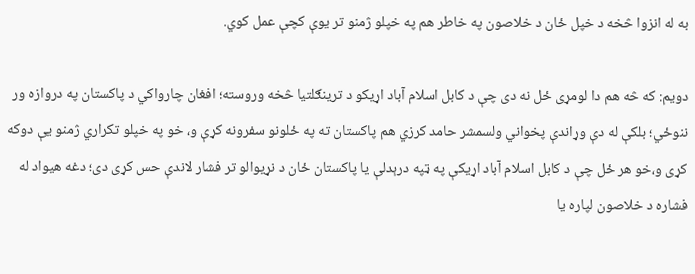به له انزوا څخه د خپل ځان د خلاصون په خاطر هم په خپلو ژمنو تر يوې کچې عمل کوي.

دويم: که څه هم دا لومړی ځل نه دی چې د کابل اسلام آباد اړيکو د ترینګلتيا څخه وروسته؛ افغان چارواکي د پاکستان په دروازه ور ننوځي؛ بلکې له دې وړاندې پخواني ولسمشر حامد کرزي هم پاکستان ته په ځلونو سفرونه کړې و، خو په خپلو تکراري ژمنو یې دوکه کړی و،خو هر ځل چې د کابل اسلام آباد اړيکې په ټپه درېدلې يا پاکستان ځان د نړيوالو تر فشار لاندې حس کړی دی؛ دغه هيواد له فشاره د خلاصون لپاره يا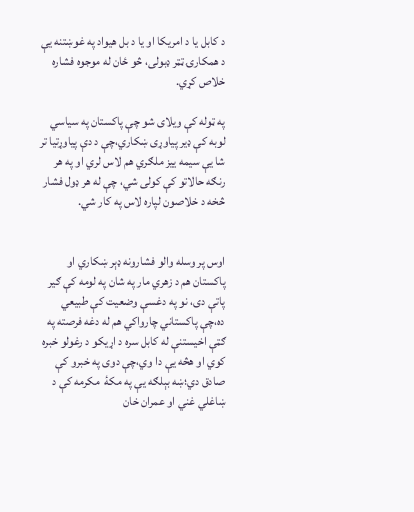د کابل يا د امريکا او يا د بل هيواد په غوښتنه یې د همکارۍ ټټر ډبولی، څو ځان له موجوه فشاره خلاص کړي.

په ټوله کې ويلای شو چې پاکستان په سياسي لوبه کې ډير پياوړی ښکاري،چې د دې پیاوړتیا تر شا یې سیمه ییز ملګري هم لاس لري او په هر رنګه حالاتو کې کولی شي، چې له هر ډول فشار څخه د خلاصون لپاره لاس په کار شي.


اوس پر وسله والو فشارونه ډېر ښکاري او پاکستان هم د زهري مار په شان په لومه کې ګیر پاتې دی، نو په دغسې وضعیت کې طبيعي ده،چې پاکستاني چارواکي هم له دغه فرصته په ګټې اخيستنې له کابل سره د اړيکو د رغولو خبره کوي او هڅه يې دا وي،چې دوی په خبرو کې صادق دي؛ښه بېلګه یې په مکۀ  مکرمه کې د ښاغلي غني او عمران خان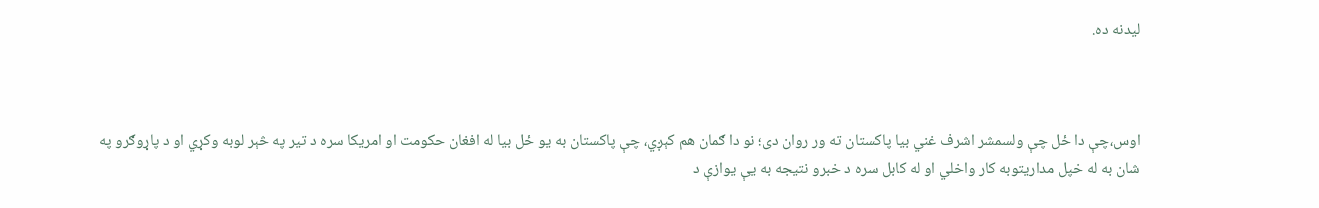لیدنه ده.



اوس،چې دا ځل چې ولسمشر اشرف غني بیا پاکستان ته ور روان دی؛ نو دا ګمان هم کېږي، چې پاکستان به يو ځل بيا له افغان حکومت او امریکا سره د تير په څېر لوبه وکړي او د پاړوګرو په شان به له خپل مداریتوبه کار واخلي او له کابل سره د خبرو نتيجه به يې يوازې د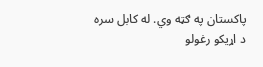پاکستان په ګټه وي. له کابل سره د اړیکو رغولو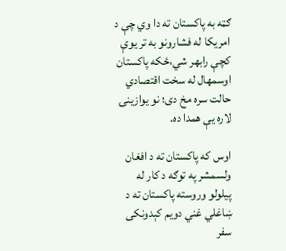ګټه به پاکستان ته دا وي چې د امريکا له فشارونو به تر يوې کچې رابهر شي،ځکه پاکستان اوسمهال له سخت اقتصادي حالت سره مخ دی؛ نو یوازینۍ لاره یې همدا ده.

اوس که پاکستان ته د افغان ولسمشر په توګه د کار له پيلولو وروسته پاکستان ته د ښاغلي غني دویم کېدونکی سفر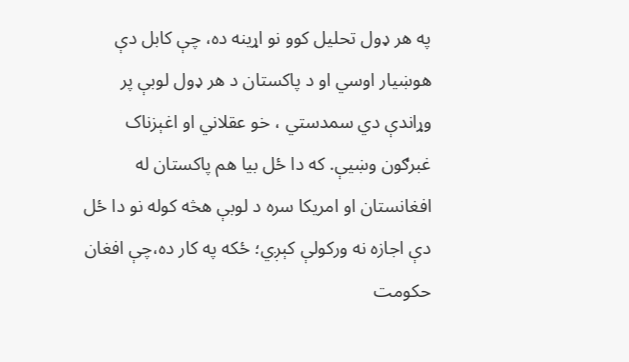په هر ډول تحليل کوو نو اړينه ده، چې کابل دې هوښيار اوسي او د پاکستان د هر ډول لوبې پر وړاندې دي سمدستي ، خو عقلاني او اغېزناک غبرګون وښيې. که دا ځل بيا هم پاکستان له افغانستان او امریکا سره د لوبې هڅه کوله نو دا ځل دې اجازه نه ورکولې کېږي؛ ځکه په کار ده،چې افغان حکومت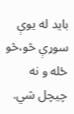باید له یوې سوړې څو،څو ځله و نه چیچل شي.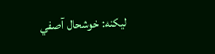لیکنه: خوشحال آصفي